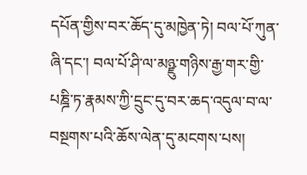དཔོན་གྱིས་བར་ཆོད་དུ་མཁྱེན་ཏེ། བལ་པོ་ཀུན་ཞི་དང་། བལ་པོ་ཤི་ལ་མཉྫུ་གཉིས་རྒྱ་གར་གྱི་པཎྜི་ཏ་རྣམས་ཀྱི་དྲུང་དུ་བར་ཆད་འདུལ་བ་ལ་བསྔགས་པའི་ཆོས་ལེན་དུ་མངགས་པས།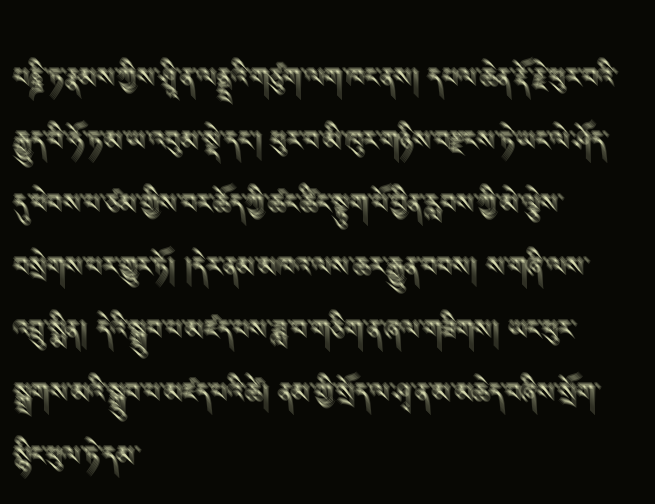པཎྜི་ཏ་རྣམས་ཀྱིས་ཤྲཱི་ན་ལནྡྲའི་གཙུག་ལག་ཁང་ནས། དཔལ་ཆེན་རྡོ་རྗེ་ཕུར་བའི་རྒྱུད་བི་ཧོ་ཏ་མ་ཡ་འབུམ་སྡེ་དང་། ཕུར་བ་མི་ཁུར་གཉིས་བརྫངས་ཏེ་ཡང་ལེ་ཤོད་དུ་ཕེབས་པ་ཙམ་གྱིས་བར་ཆོད་ཀྱི་ཚང་ཚིང་སྟུག་པོ་བྱིན་རླབས་ཀྱི་མེ་ལྕེས་བསྲེགས་པར་གྱུར་ཏོ། །དེར་ནམ་མཁའ་ལས་ཆར་རྒྱུན་བབས། ས་གཞི་ལས་འབྲུ་སྨིན། དེའི་སྒྲུབ་པ་མཛད་པས་ཟླ་བ་གཅིག་ན་ཞལ་གཟིགས། ཡང་ཕུར་སྒྲགས་མའི་སྒྲུབ་པ་མཛད་པའི་ཚེ། ནམ་གྱི་སྲོད་ལ་ཤྭ་ན་མ་མཆེད་བཞིས་སྲོག་སྙིང་ཕུལ་ཏེ་དམ་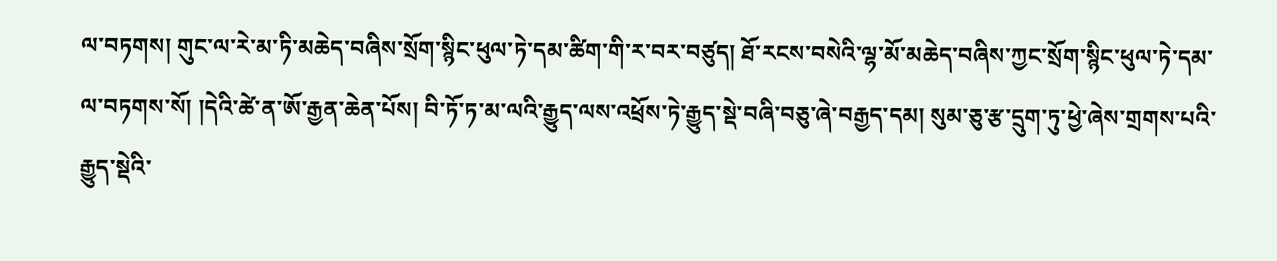ལ་བཏགས། གུང་ལ་རེ་མ་ཏི་མཆེད་བཞིས་སྲོག་སྙིང་ཕུལ་ཏེ་དམ་ཚིག་གི་ར་བར་བཙུད། ཐོ་རངས་བསེའི་ལྷ་མོ་མཆེད་བཞིས་ཀྱང་སྲོག་སྙིང་ཕུལ་ཏེ་དམ་ལ་བཏགས་སོ། །དེའི་ཚེ་ན་ཨོ་རྒྱན་ཆེན་པོས། བི་ཏོ་ཏ་མ་ལའི་རྒྱུད་ལས་འཕྲོས་ཏེ་རྒྱུད་སྡེ་བཞི་བཅུ་ཞེ་བརྒྱད་དམ། སུམ་ཅུ་རྩ་དྲུག་ཏུ་ཕྱེ་ཞེས་གྲགས་པའི་རྒྱུད་སྡེའི་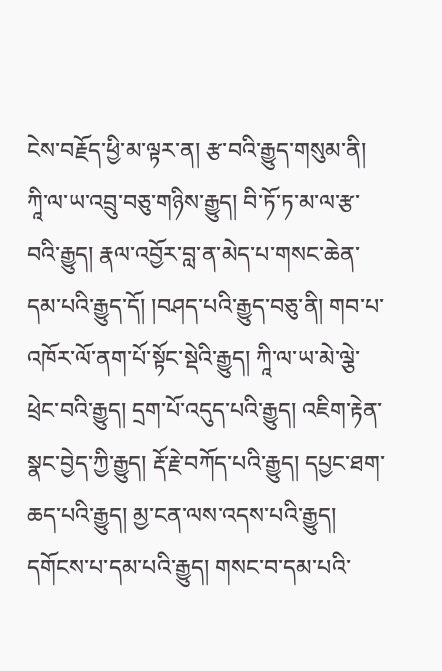ངེས་བརྗོད་ཕྱི་མ་ལྟར་ན། རྩ་བའི་རྒྱུད་གསུམ་ནི། ཀཱི་ལ་ཡ་འབྲུ་བཅུ་གཉིས་རྒྱུད། བི་ཏོ་ཏ་མ་ལ་རྩ་བའི་རྒྱུད། རྣལ་འབྱོར་བླ་ན་མེད་པ་གསང་ཆེན་དམ་པའི་རྒྱུད་དོ། །བཤད་པའི་རྒྱུད་བཅུ་ནི། གབ་པ་འཁོར་ལོ་ནག་པོ་སྟོང་སྡེའི་རྒྱུད། ཀཱི་ལ་ཡ་མེ་ལྕེ་ཕྲེང་བའི་རྒྱུད། དྲག་པོ་འདུད་པའི་རྒྱུད། འཇིག་རྟེན་སྣང་བྱེད་ཀྱི་རྒྱུད། རྡོ་རྗེ་བཀོད་པའི་རྒྱུད། དཔྱང་ཐག་ཆད་པའི་རྒྱུད། མྱ་ངན་ལས་འདས་པའི་རྒྱུད། དགོངས་པ་དམ་པའི་རྒྱུད། གསང་བ་དམ་པའི་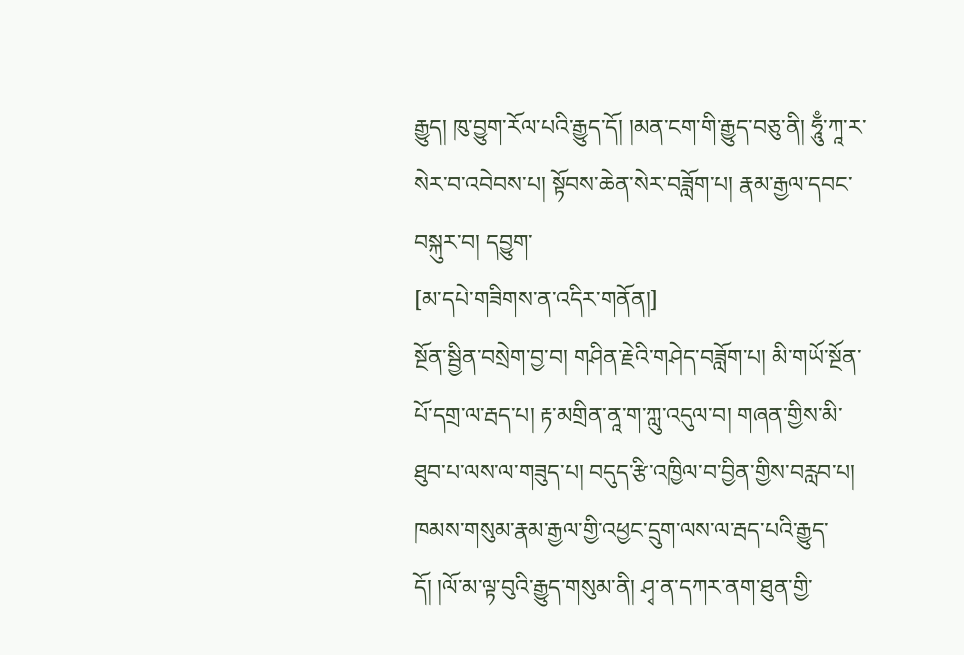རྒྱུད། ཁུ་བྱུག་རོལ་པའི་རྒྱུད་དོ། །མན་ངག་གི་རྒྱུད་བཅུ་ནི། ཧཱུྃ་ཀཱ་ར་སེར་བ་འབེབས་པ། སྟོབས་ཆེན་སེར་བཟློག་པ། རྣམ་རྒྱལ་དབང་བསྐུར་བ། དབྱུག་
[མ་དཔེ་གཟིགས་ན་འདིར་གནོན།]
སྔོན་སྦྱིན་བསྲེག་བྱ་བ། གཤིན་རྗེའི་གཤེད་བཟློག་པ། མི་གཡོ་སྔོན་པོ་དགྲ་ལ་རྦད་པ། རྟ་མགྲིན་ནཱ་ག་ཀླུ་འདུལ་བ། གཞན་གྱིས་མི་ཐུབ་པ་ལས་ལ་གཟུད་པ། བདུད་རྩི་འཁྱིལ་བ་བྱིན་གྱིས་བརླབ་པ། ཁམས་གསུམ་རྣམ་རྒྱལ་གྱི་འཕྱང་དྲུག་ལས་ལ་རྦད་པའི་རྒྱུད་དོ། །ལོ་མ་ལྟ་བུའི་རྒྱུད་གསུམ་ནི། ཤྭ་ན་དཀར་ནག་ཐུན་གྱི་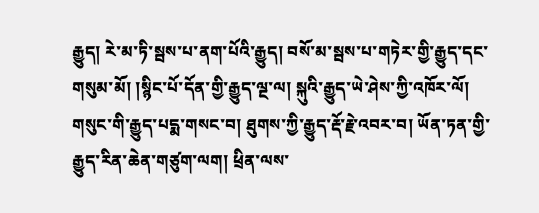རྒྱུད། རེ་མ་ཏི་སྦས་པ་ནག་པོའི་རྒྱུད། བསོ་མ་སྦས་པ་གཏེར་གྱི་རྒྱུད་དང་གསུམ་མོ། །སྙིང་པོ་དོན་གྱི་རྒྱུད་ལྔ་ལ། སྐུའི་རྒྱུད་ཡེ་ཤེས་ཀྱི་འཁོར་ལོ། གསུང་གི་རྒྱུད་པདྨ་གསང་བ། ཐུགས་ཀྱི་རྒྱུད་རྡོ་རྗེ་འབར་བ། ཡོན་ཏན་གྱི་རྒྱུད་རིན་ཆེན་གཙུག་ལག། ཕྲིན་ལས་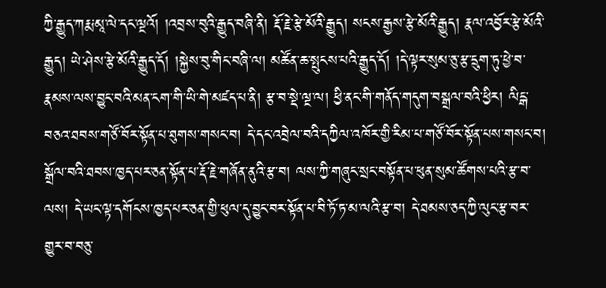ཀྱི་རྒྱུད་ཀརྨ་མཱ་ལེ་དང་ལྔའོ། །འབྲས་བུའི་རྒྱུད་བཞི་ནི། རྡོ་རྗེ་རྩེ་མོའི་རྒྱུད། སངས་རྒྱས་རྩེ་མོའི་རྒྱུད། རྣལ་འབྱོར་རྩེ་མོའི་རྒྱུད། ཡེ་ཤེས་རྩེ་མོའི་རྒྱུད་དོ། །སྐྱེས་བུ་གིང་བཞི་ལ། མཚོན་ཆ་སྤུངས་པའི་རྒྱུད་དོ། །དེ་ལྟར་སུམ་ཅུ་རྩ་དྲུག་ཏུ་ཕྱེ་བ་རྣམས་ལས་བྱུང་བའི་མན་ངག་གི་ཡི་གེ་མཛད་པ་ནི། རྩ་བ་སྡེ་ལྔ་ལ། ཕྱི་ནང་གི་གནོད་གདུག་བསྒྲལ་བའི་ཕྱིར། ལིངྒ་བཅའ་ཐབས་གཙོ་བོར་སྟོན་པ་ཐུགས་གསང་བ། དེ་དང་འབྲེལ་བའི་དཀྱིལ་འཁོར་གྱི་རིམ་པ་གཙོ་བོར་སྟོན་པས་གསང་བ། སྒྲོལ་བའི་ཐབས་ཁྱད་པར་ཅན་སྟོན་པ་རྡོ་རྗེ་གཞོན་ནུའི་རྩ་བ། ལས་ཀྱི་གཞུང་སྲང་བསྟོན་པ་ཕུན་སུམ་ཚོགས་པའི་རྩ་བ་ལས། དེ་ཡང་ལྟ་དགོངས་ཁྱད་པར་ཅན་གྱི་ཕུལ་དུ་བྱུང་བར་སྟོན་པ་བི་ཏོ་ཏ་མ་ལའི་རྩ་བ། དེ་ཐམས་ཅད་ཀྱི་ལུང་རྩ་བར་གྱུར་བ་བཅུ་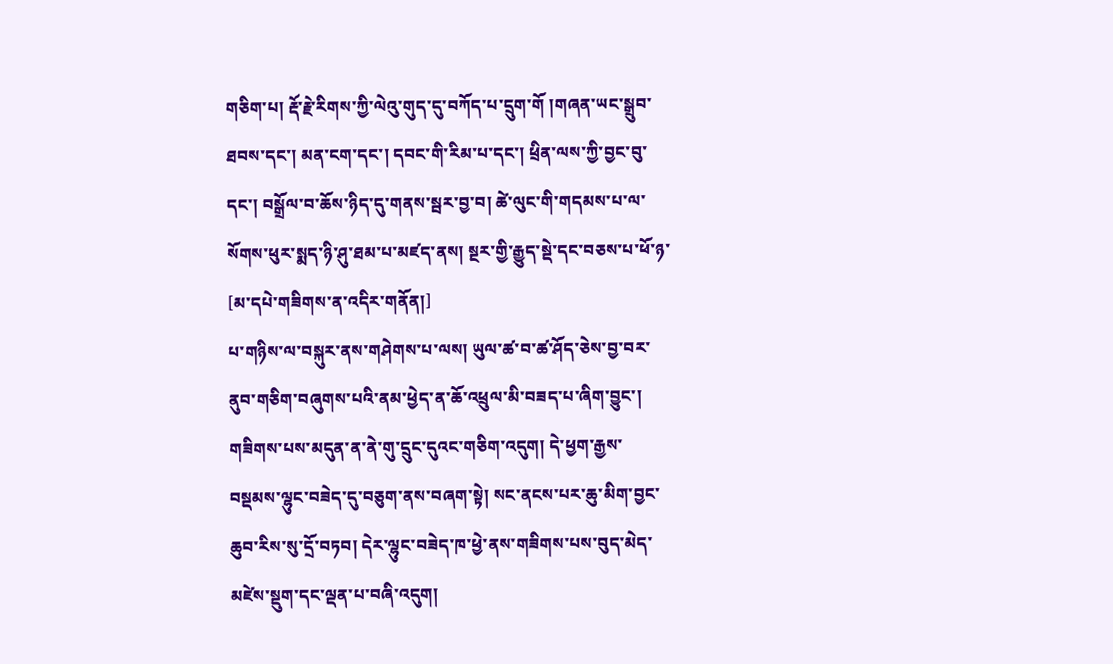གཅིག་པ། རྡོ་རྗེ་རིགས་ཀྱི་ལེའུ་གུད་དུ་བཀོད་པ་དྲུག་གོ །གཞན་ཡང་སྒྲུབ་ཐབས་དང་། མན་ངག་དང་། དབང་གི་རིམ་པ་དང་། ཕྲིན་ལས་ཀྱི་བྱང་བུ་དང་། བསྒྲོལ་བ་ཆོས་ཉིད་དུ་གནས་སྦར་བྱ་བ། ཚེ་ལུང་གི་གདམས་པ་ལ་སོགས་ཕུར་སྨད་ཉི་ཤུ་ཐམ་པ་མཛད་ནས། སྔར་གྱི་རྒྱུད་སྡེ་དང་བཅས་པ་ཕོ་ཉ་
[མ་དཔེ་གཟིགས་ན་འདིར་གནོན།]
པ་གཉིས་ལ་བསྐུར་ནས་གཤེགས་པ་ལས། ཡུལ་ཚ་བ་ཚ་ཤོད་ཅེས་བྱ་བར་ནུབ་གཅིག་བཞུགས་པའི་ནམ་ཕྱེད་ན་ཆོ་འཕྲུལ་མི་བཟད་པ་ཞིག་བྱུང་། གཟིགས་པས་མདུན་ན་ནེ་གུ་དྲུང་དུའང་གཅིག་འདུག། དེ་ཕྱག་རྒྱས་བསྡམས་ལྷུང་བཟེད་དུ་བཅུག་ནས་བཞག་སྟེ། སང་ནངས་པར་ཆུ་མིག་བྱང་ཆུབ་རིས་སུ་དྲོ་བཏབ། དེར་ལྷུང་བཟེད་ཁ་ཕྱེ་ནས་གཟིགས་པས་བུད་མེད་མཛེས་སྡུག་དང་ལྡན་པ་བཞི་འདུག།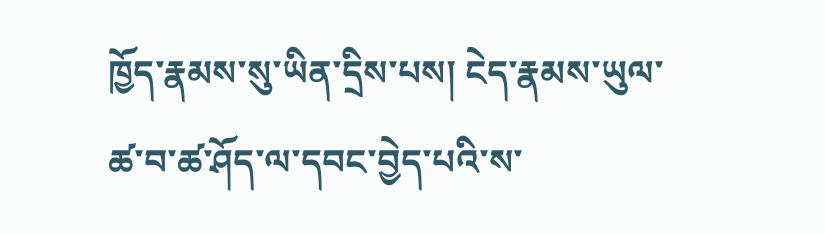ཁྱོད་རྣམས་སུ་ཡིན་དྲིས་པས། ངེད་རྣམས་ཡུལ་ཚ་བ་ཚ་ཤོད་ལ་དབང་བྱེད་པའི་ས་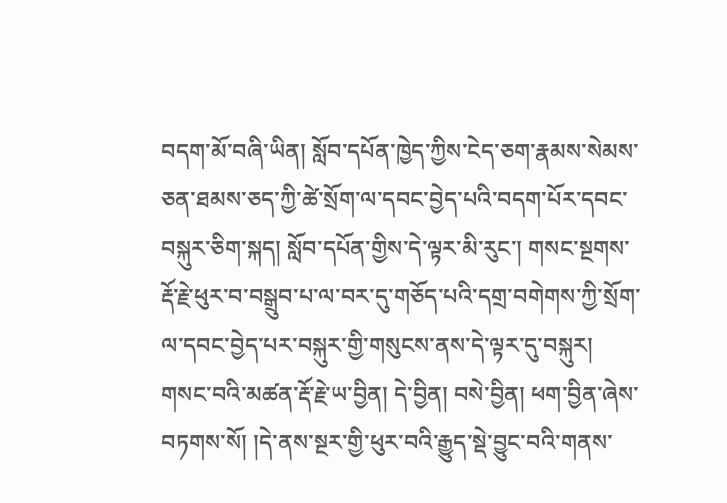བདག་མོ་བཞི་ཡིན། སློབ་དཔོན་ཁྱེད་ཀྱིས་ངེད་ཅག་རྣམས་སེམས་ཅན་ཐམས་ཅད་ཀྱི་ཚེ་སྲོག་ལ་དབང་བྱེད་པའི་བདག་པོར་དབང་བསྐུར་ཅིག་སྐད། སློབ་དཔོན་གྱིས་དེ་ལྟར་མི་རུང་། གསང་སྔགས་རྡོ་རྗེ་ཕུར་བ་བསྒྲུབ་པ་ལ་བར་དུ་གཅོད་པའི་དགྲ་བགེགས་ཀྱི་སྲོག་ལ་དབང་བྱེད་པར་བསྐུར་གྱི་གསུངས་ནས་དེ་ལྟར་དུ་བསྐུར། གསང་བའི་མཚན་རྡོ་རྗེ་ཡ་བྱིན། དེ་བྱིན། བསེ་བྱིན། ཕག་བྱིན་ཞེས་བཏགས་སོ། །དེ་ནས་སྔར་གྱི་ཕུར་བའི་རྒྱུད་སྡེ་བྱུང་བའི་གནས་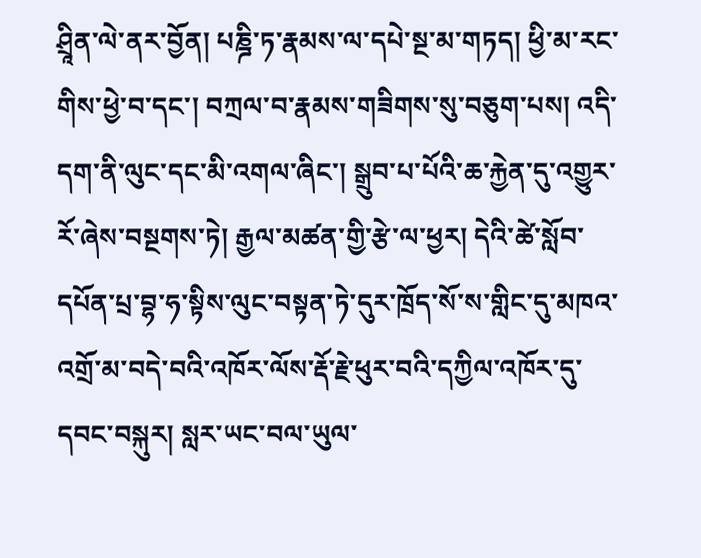ཤྲཱིན་ལེ་ནར་བྱོན། པཎྜི་ཏ་རྣམས་ལ་དཔེ་སྔ་མ་གཏད། ཕྱི་མ་རང་གིས་ཕྱེ་བ་དང་། བཀྲལ་བ་རྣམས་གཟིགས་སུ་བཅུག་པས། འདི་དག་ནི་ལུང་དང་མི་འགལ་ཞིང་། སྒྲུབ་པ་པོའི་ཆ་རྐྱེན་དུ་འགྱུར་རོ་ཞེས་བསྔགས་ཏེ། རྒྱལ་མཚན་གྱི་རྩེ་ལ་ཕྱར། དེའི་ཚེ་སློབ་དཔོན་པྲ་བྷ་ཧ་སྟིས་ལུང་བསྟན་ཏེ་དུར་ཁྲོད་སོ་ས་གླིང་དུ་མཁའ་འགྲོ་མ་བདེ་བའི་འཁོར་ལོས་རྡོ་རྗེ་ཕུར་བའི་དཀྱིལ་འཁོར་དུ་དབང་བསྐུར། སླར་ཡང་བལ་ཡུལ་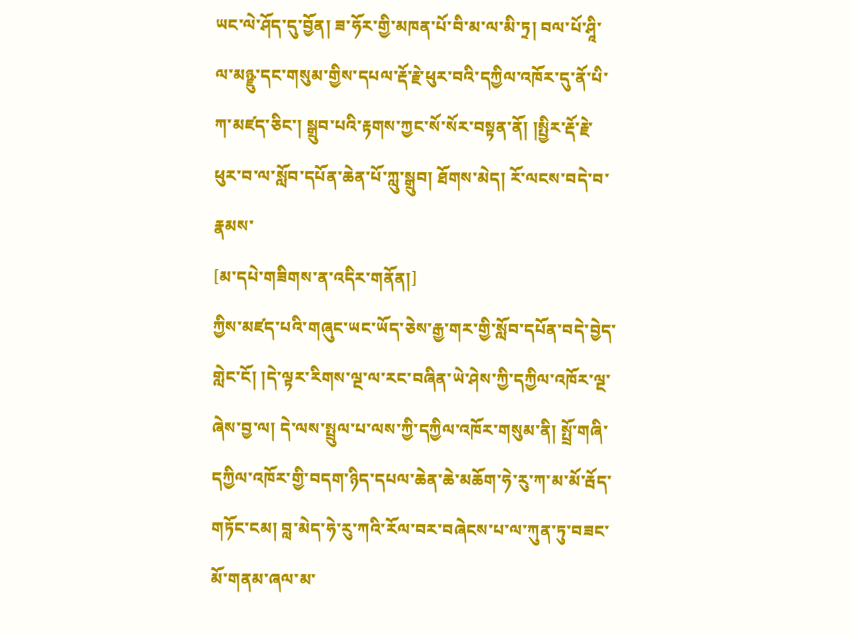ཡང་ལེ་ཤོད་དུ་བྱོན། ཟ་ཧོར་གྱི་མཁན་པོ་བི་མ་ལ་མི་ཏྲ། བལ་པོ་ཤཱི་ལ་མཉྫུ་དང་གསུམ་གྱིས་དཔལ་རྡོ་རྗེ་ཕུར་བའི་དཀྱིལ་འཁོར་དུ་ནོ་པི་ཀ་མཛད་ཅིང་། སྒྲུབ་པའི་རྟགས་ཀྱང་སོ་སོར་བསྟན་ནོ། །སྤྱིར་རྡོ་རྗེ་ཕུར་བ་ལ་སློབ་དཔོན་ཆེན་པོ་ཀླུ་སྒྲུབ། ཐོགས་མེད། རོ་ལངས་བདེ་བ་རྣམས་
[མ་དཔེ་གཟིགས་ན་འདིར་གནོན།]
ཀྱིས་མཛད་པའི་གཞུང་ཡང་ཡོད་ཅེས་རྒྱ་གར་གྱི་སློབ་དཔོན་བདེ་བྱེད་གླེང་ངོ། །དེ་ལྟར་རིགས་ལྔ་ལ་རང་བཞིན་ཡེ་ཤེས་ཀྱི་དཀྱིལ་འཁོར་ལྔ་ཞེས་བྱ་ལ། དེ་ལས་སྤྲུལ་པ་ལས་ཀྱི་དཀྱིལ་འཁོར་གསུམ་ནི། སྤྲོ་གཞི་དཀྱིལ་འཁོར་གྱི་བདག་ཉིད་དཔལ་ཆེན་ཆེ་མཆོག་ཧེ་རུ་ཀ་མ་མོ་རྦོད་གཏོང་ངམ། བླ་མེད་ཧེ་རུ་ཀའི་རོལ་བར་བཞེངས་པ་ལ་ཀུན་ཏུ་བཟང་མོ་གནམ་ཞལ་མ་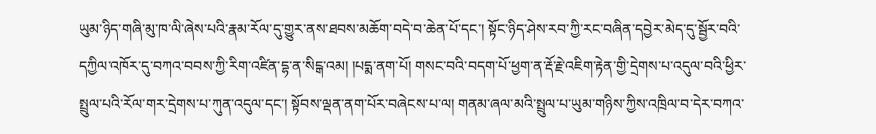ཡུམ་ཉིད་གཞི་མུ་ཁ་ལི་ཞེས་པའི་རྣམ་རོལ་དུ་གྱུར་ནས་ཐབས་མཆོག་བདེ་བ་ཆེན་པོ་དང་། སྟོང་ཉིད་ཤེས་རབ་ཀྱི་རང་བཞིན་དབྱེར་མེད་དུ་སྦྱོར་བའི་དཀྱིལ་འཁོར་དུ་བཀའ་བབས་ཀྱི་རིག་འཛིན་དྷ་ན་སིངྒ་འམ། །པདྨ་ནག་པོ། གསང་བའི་བདག་པོ་ཕྱག་ན་རྡོ་རྗེ་འཇིག་རྟེན་གྱི་དྲེགས་པ་འདུལ་བའི་ཕྱིར་སྤྲུལ་པའི་རོལ་གར་དྲེགས་པ་ཀུན་འདུལ་དང་། སྟོབས་ལྡན་ནག་པོར་བཞེངས་པ་ལ། གནམ་ཞལ་མའི་སྤྲུལ་པ་ཡུམ་གཉིས་ཀྱིས་འཁྲིལ་བ་དེར་བཀའ་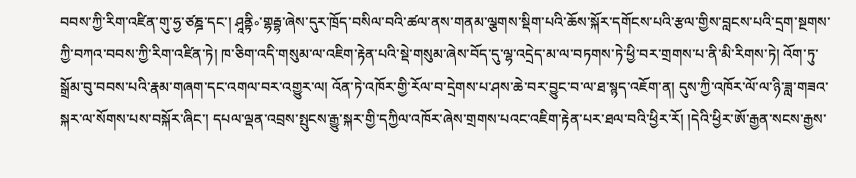བབས་ཀྱི་རིག་འཛིན་གུ་ཧྱ་ཙཎྜ་དང་། ཤཱནྟི༚་གྷརྦྷ་ཞེས་དུར་ཁྲོད་བསིལ་བའི་ཚལ་ནས་གནམ་ལྕགས་སྡིག་པའི་ཆོས་སྐོར་དགོངས་པའི་རྩལ་གྱིས་བླངས་པའི་དྲག་སྔགས་ཀྱི་བཀའ་བབས་ཀྱི་རིག་འཛིན་ཏེ། ཁ་ཅིག་འདི་གསུམ་ལ་འཇིག་རྟེན་པའི་སྡེ་གསུམ་ཞེས་བོད་དུ་ལྷ་འདྲེད་མ་ལ་བཏགས་ཏེ་ཕྱི་བར་གྲགས་པ་ནི་མི་རིགས་ཏེ། འོག་ཏུ་སྒྲོམ་བུ་བབས་པའི་རྣམ་གཞག་དང་འགལ་བར་འགྱུར་ལ། འོན་ཏེ་འཁོར་གྱི་རོལ་བ་དྲེགས་པ་ཤས་ཆེ་བར་བྱུང་བ་ལ་ཐ་སྙད་འཇོག་ན། དུས་ཀྱི་འཁོར་ལོ་ལ་ཉི་ཟླ་གཟའ་སྐར་ལ་སོགས་པས་བསྐོར་ཞིང་། དཔལ་ལྡན་འབྲས་སྤུངས་རྒྱུ་སྐར་གྱི་དཀྱིལ་འཁོར་ཞེས་གྲགས་པའང་འཇིག་རྟེན་པར་ཐལ་བའི་ཕྱིར་རོ། །དེའི་ཕྱིར་ཨོ་རྒྱན་སངས་རྒྱས་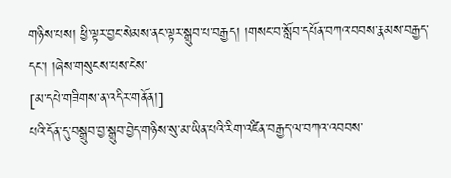གཉིས་པས། ཕྱི་ལྟར་བྱང་སེམས་ནང་ལྟར་སྒྲུབ་པ་བརྒྱད། །གསང་བ་སློབ་དཔོན་བཀའ་བབས་རྣམས་བརྒྱད་དང་། །ཞེས་གསུངས་པས་ངེས་
[མ་དཔེ་གཟིགས་ན་འདིར་གནོན།]
པའི་དོན་དུ་བསྒྲུབ་བྱ་སྒྲུབ་བྱེད་གཉིས་སུ་མ་ཡིན་པའི་རིག་འཛིན་བརྒྱད་ལ་བཀའ་འབབས་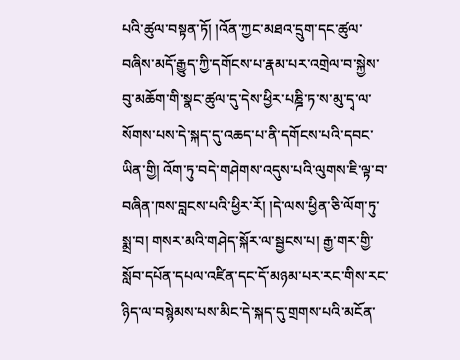པའི་ཚུལ་བསྟན་ཏོ། །འོན་ཀྱང་མཐའ་དྲུག་དང་ཚུལ་བཞིས་མདོ་རྒྱུད་ཀྱི་དགོངས་པ་རྣམ་པར་འགྲེལ་བ་སྐྱེས་བུ་མཆོག་གི་སྣང་ཚུལ་དུ་དེས་ཕྱིར་པཎྜི་ཏ་ས་མུ་དྭ་ལ་སོགས་པས་དེ་སྐད་དུ་འཆད་པ་ནི་དགོངས་པའི་དབང་ཡིན་གྱི། འོག་ཏུ་བདེ་གཤེགས་འདུས་པའི་ལུགས་ཇི་ལྟ་བ་བཞིན་ཁས་བླངས་པའི་ཕྱིར་རོ། །དེ་ལས་ཕྱིན་ཅི་ལོག་ཏུ་སྨྲ་བ། གསར་མའི་གཤེད་སྐོར་ལ་སྦྱངས་པ། རྒྱ་གར་གྱི་སློབ་དཔོན་དཔལ་འཛིན་དང་དོ་མཉམ་པར་རང་གིས་རང་ཉིད་ལ་བསྙེམས་པས་མིང་དེ་སྐད་དུ་གྲགས་པའི་མངོན་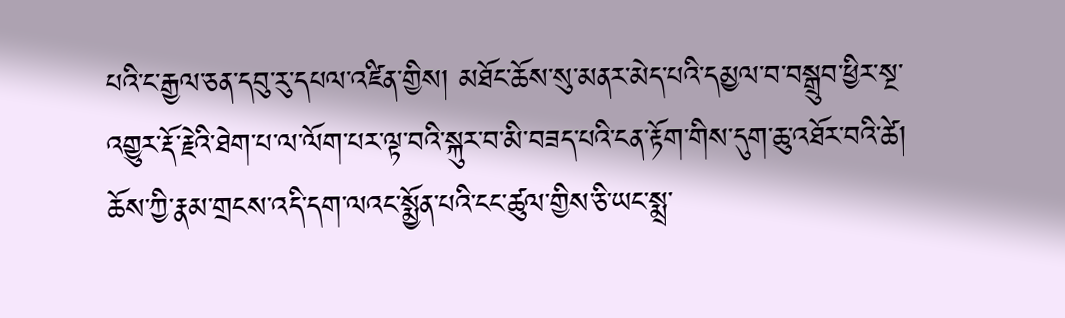པའི་ང་རྒྱལ་ཅན་དབུ་རུ་དཔལ་འཛིན་གྱིས། མཐོང་ཆོས་སུ་མནར་མེད་པའི་དམྱལ་བ་བསྒྲུབ་ཕྱིར་སྔ་འགྱུར་རྡོ་རྗེའི་ཐེག་པ་ལ་ལོག་པར་ལྟ་བའི་སྐུར་བ་མི་བཟད་པའི་ངན་རྟོག་གིས་དུག་ཆུ་འཐོར་བའི་ཚེ། ཆོས་ཀྱི་རྣམ་གྲངས་འདི་དག་ལའང་སྨྱོན་པའི་ངང་ཚུལ་གྱིས་ཅི་ཡང་སྨྲ་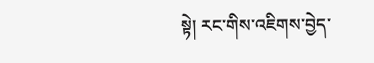སྟེ། རང་གིས་འཇིགས་བྱེད་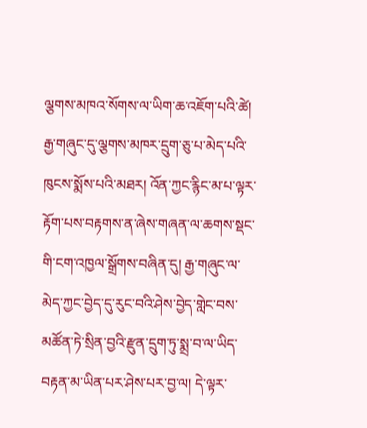ལྕགས་མཁའ་སོགས་ལ་ཡིག་ཆ་འཇོག་པའི་ཚེ། རྒྱ་གཞུང་དུ་ལྕགས་མཁར་དྲུག་ཅུ་པ་མེད་པའི་ཁུངས་སྨོས་པའི་མཐར། འོན་ཀྱང་རྙིང་མ་པ་ལྟར་རྟོག་པས་བརྟགས་ན་ཞེས་གཞན་ལ་ཆགས་སྡང་གི་ངག་འཁྱལ་སྒྲོགས་བཞིན་དུ། རྒྱ་གཞུང་ལ་མེད་ཀྱང་བྱེད་དུ་རུང་བའི་ཤེས་བྱེད་གླེང་བས་མཚོན་ཏེ་སྲིན་བྱའི་རྫུན་དྲུག་ཏུ་སྨྲ་བ་ལ་ཡིད་བརྟན་མ་ཡིན་པར་ཤེས་པར་བྱ་ལ། དེ་ལྟར་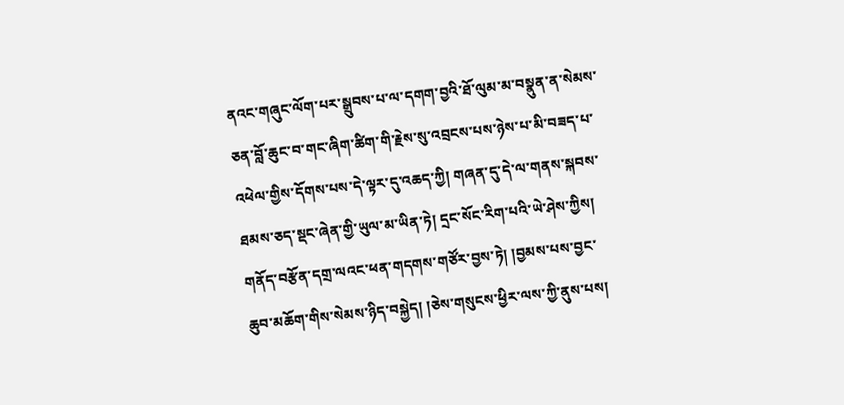ནའང་གཞུང་ལོག་པར་སྒྲུབས་པ་ལ་དགག་བྱའི་ཐོ་ལུམ་མ་བསྣུན་ན་སེམས་ཅན་བློ་ཆུང་བ་གང་ཞིག་ཚིག་གི་རྗེས་སུ་འབྲངས་པས་ཉེས་པ་མི་བཟད་པ་འཕེལ་གྱིས་དོགས་པས་དེ་ལྟར་དུ་འཆད་ཀྱི། གཞན་དུ་དེ་ལ་གནས་སྐབས་ཐམས་ཅད་སྡང་ཞེན་གྱི་ཡུལ་མ་ཡིན་ཏེ། དྲང་སོང་རིག་པའི་ཡེ་ཤེས་ཀྱིས། གནོད་བརྩོན་དགྲ་ལའང་ཕན་གདགས་གཙོར་བྱས་ཏེ། །བྱམས་པས་བྱང་ཆུབ་མཆོག་གིས་སེམས་ཉིད་བསྐྱེད། །ཅེས་གསུངས་ཕྱིར་ལས་ཀྱི་ནུས་པས།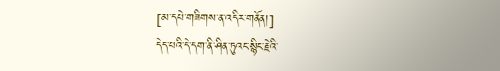[མ་དཔེ་གཟིགས་ན་འདིར་གནོན།]
དེད་པའི་དེ་དག་ནི་ཤིན་ཏུའང་སྙིང་རྗེའི་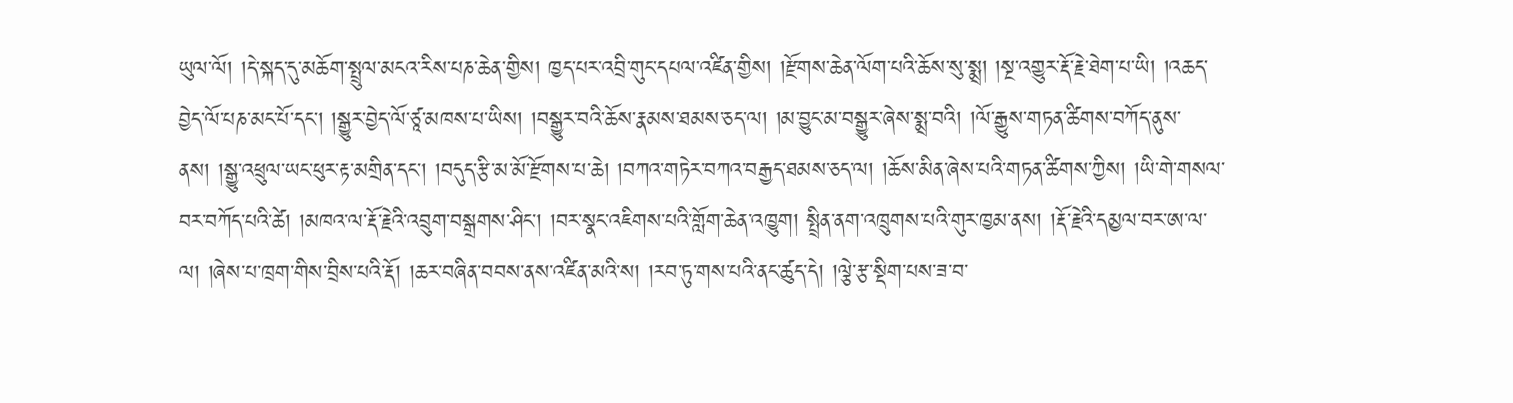ཡུལ་ལོ། །དེ་སྐད་དུ་མཆོག་སྤྲུལ་མངའ་རིས་པཎ་ཆེན་གྱིས། ཁྱད་པར་འབྲི་གུང་དཔལ་འཛིན་གྱིས། །རྫོགས་ཆེན་ལོག་པའི་ཆོས་སུ་སྨྲ། །སྔ་འགྱུར་རྡོ་རྗེ་ཐེག་པ་ཡི། །འཆད་བྱེད་ལོ་པཎ་མང་པོ་དང་། །སྒྱུར་བྱེད་ལོ་ཙཱ་མཁས་པ་ཡིས། །བསྒྱུར་བའི་ཆོས་རྣམས་ཐམས་ཅད་ལ། །མ་བྱུང་མ་བསྒྱུར་ཞེས་སྨྲ་བའི། །ལོ་རྒྱུས་གཏན་ཚིགས་བཀོད་ནུས་ནས། །སྒྱུ་འཕྲུལ་ཡང་ཕུར་རྟ་མགྲིན་དང་། །བདུད་རྩི་མ་མོ་རྫོགས་པ་ཆེ། །བཀའ་གཏེར་བཀའ་བརྒྱད་ཐམས་ཅད་ལ། །ཆོས་མིན་ཞེས་པའི་གཏན་ཚིགས་ཀྱིས། །ཡི་གེ་གསལ་བར་བཀོད་པའི་ཚེ། །མཁའ་ལ་རྡོ་རྗེའི་འབྲུག་བསྒྲགས་ཤིང་། །བར་སྣང་འཇིགས་པའི་གློག་ཆེན་འཁྱུག། སྤྲིན་ནག་འཁྲུགས་པའི་གུར་ཁྱམ་ནས། །རྡོ་རྗེའི་དམྱལ་བར་ཨ་ལ་ལ། །ཞེས་པ་ཁྲག་གིས་བྲིས་པའི་རྡོ། །ཆར་བཞིན་བབས་ནས་འཛིན་མའི་ས། །རབ་ཏུ་གས་པའི་ནང་ཚུད་དེ། །ལྕེ་རྩ་སྡིག་པས་ཟ་བ་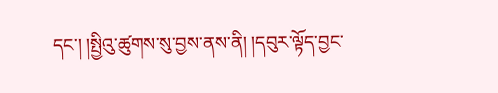དང་། །སྤྱིའུ་ཚུགས་སུ་བྱས་ནས་ནི། །དབུར་ལྟོད་བྱང་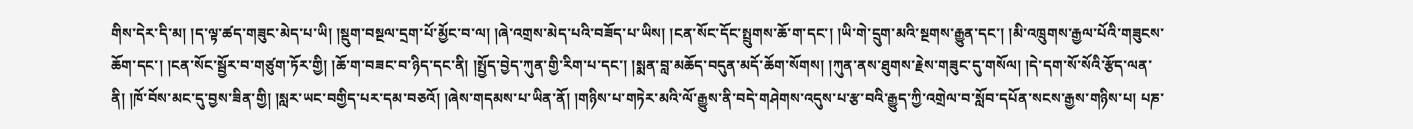གིས་དེར་དི་མ། །ད་ལྟ་ཚད་གཟུང་མེད་པ་ཡི། །སྡུག་བསྔལ་དྲག་པོ་མྱོང་བ་ལ། །ཞེ་འགྲས་མེད་པའི་བཟོད་པ་ཡིས། །ངན་སོང་དོང་སྤྲུགས་ཆོ་ག་དང་། །ཡི་གེ་དྲུག་མའི་སྔགས་རྒྱུན་དང་། །མི་འཁྲུགས་རྒྱལ་པོའི་གཟུངས་ཆོག་དང་། །ངན་སོང་སྦྱོར་བ་གཙུག་ཏོར་གྱི། །ཆོ་ག་བཟང་བ་ཉིད་དང་ནི། །སྤྱོད་བྱེད་ཀུན་གྱི་རིག་པ་དང་། །སྨན་བླ་མཆོད་བདུན་མདོ་ཆོག་སོགས། །ཀུན་ནས་ཐུགས་རྗེས་གཟུང་དུ་གསོལ། །དེ་དག་སོ་སོའི་རྩོད་ལན་ནི། །ཁོ་བོས་མང་དུ་བྱས་ཟིན་གྱི། །སླར་ཡང་བགྱིད་པར་དམ་བཅའོ། །ཞེས་གདམས་པ་ཡིན་ནོ། །གཉིས་པ་གཏེར་མའི་ལོ་རྒྱུས་ནི་བདེ་གཤེགས་འདུས་པ་རྩ་བའི་རྒྱུད་ཀྱི་འགྲེལ་བ་སློབ་དཔོན་སངས་རྒྱས་གཉིས་པ། པཎ་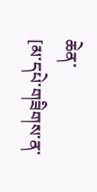ཆེན་
[མ་དཔེ་གཟིགས་ན་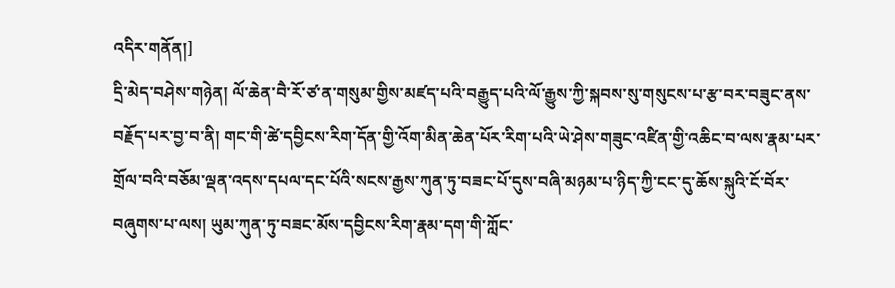འདིར་གནོན།]
དྲི་མེད་བཤེས་གཉེན། ལོ་ཆེན་བཻ་རོ་ཙ་ན་གསུམ་གྱིས་མཛད་པའི་བརྒྱུད་པའི་ལོ་རྒྱུས་ཀྱི་སྐབས་སུ་གསུངས་པ་རྩ་བར་བཟུང་ནས་བརྗོད་པར་བྱ་བ་ནི། གང་གི་ཚེ་དབྱིངས་རིག་དོན་གྱི་འོག་མིན་ཆེན་པོར་རིག་པའི་ཡེ་ཤེས་གཟུང་འཛིན་གྱི་འཆིང་བ་ལས་རྣམ་པར་གྲོལ་བའི་བཅོམ་ལྡན་འདས་དཔལ་དང་པོའི་སངས་རྒྱས་ཀུན་ཏུ་བཟང་པོ་དུས་བཞི་མཉམ་པ་ཉིད་ཀྱི་ངང་དུ་ཆོས་སྐུའི་ངོ་བོར་བཞུགས་པ་ལས། ཡུམ་ཀུན་ཏུ་བཟང་མོས་དབྱིངས་རིག་རྣམ་དག་གི་ཀློང་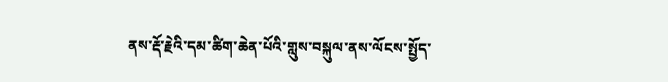ནས་རྡོ་རྗེའི་དམ་ཚིག་ཆེན་པོའི་གླུས་བསྐུལ་ནས་ལོངས་སྤྱོད་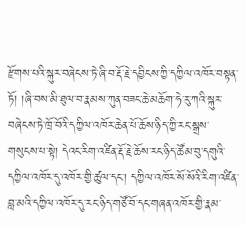རྫོགས་པའི་སྐུར་བཞེངས་ཏེ་ཞི་བ་རྡོ་རྗེ་དབྱིངས་ཀྱི་དཀྱིལ་འཁོར་བསྟན་ཏོ། །ཞི་བས་མི་ཐུལ་བ་རྣམས་ཀུན་བཟང་ཆེ་མཆོག་ཧེ་རུ་ཀའི་སྐུར་བཞེངས་ཏེ་ཁྲོ་བོའི་དཀྱིལ་འཁོར་ཆེན་པོ་ཆོས་ཉིད་ཀྱི་རང་སྒྲས་གསུངས་པ་སྟེ། དེའང་རིག་འཛིན་རྡོ་རྗེ་ཆོས་རང་ཉིད་ཚོམ་བུ་དགུའི་དཀྱིལ་འཁོར་དུ་འཁོར་གྱི་ཚུལ་དང་། དཀྱིལ་འཁོར་སོ་སོའི་རིག་འཛིན་བླ་མའི་དཀྱིལ་འཁོར་དུ་རང་ཉིད་གཙོ་བོ་དང་གཞན་འཁོར་གྱི་རྣམ་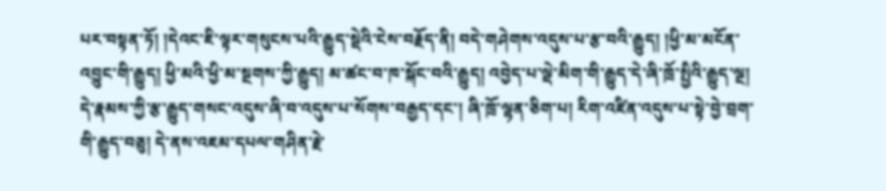པར་བསྟན་ཏོ། །དེའང་ཇི་ལྟར་གསུངས་པའི་རྒྱུད་སྡེའི་ངེས་བརྗོད་ནི། བདེ་གཤེགས་འདུས་པ་རྩ་བའི་རྒྱུད། །ཕྱི་མ་མངོན་འབྱུང་གི་རྒྱུད། ཕྱི་མའི་ཕྱི་མ་སྔགས་ཀྱི་རྒྱུད། མ་ཚང་བ་ཁ་སྐོང་བའི་རྒྱུད། འབྱེད་པ་ལྡེ་མིག་གི་རྒྱུད་དེ་ཞི་ཁྲོ་སྤྱིའི་རྒྱུད་ལྔ། དེ་རྣམས་ཀྱི་རྩ་རྒྱུད་གསང་འདུས་ཞི་བ་འདུས་པ་སོགས་བརྒྱད་དང་། ཞི་ཁྲོ་ལྷན་ཅིག་པ། རིག་འཛིན་འདུས་པ་སྟེ་བྱེ་བྲག་གི་རྒྱུད་བཅུ། དེ་ནས་འཇམ་དཔལ་གཤིན་རྗེ་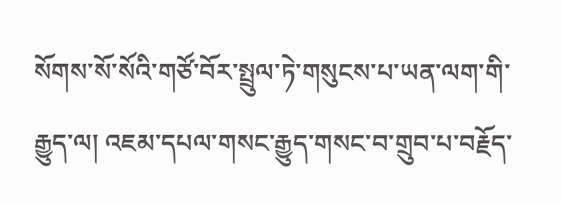སོགས་སོ་སོའི་གཙོ་བོར་སྤྲུལ་ཏེ་གསུངས་པ་ཡན་ལག་གི་རྒྱུད་ལ། འཇམ་དཔལ་གསང་རྒྱུད་གསང་བ་གྲུབ་པ་བརྗོད་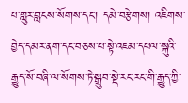པ་གླུར་བླངས་སོགས་དང་། དམེ་བརྩེགས། འཇིགས་བྱེད་དམར་ནག་དང་བཅས་པ་སྟེ་འཇམ་དཔལ་སྐུའི་རྒྱུད་སོ་བཞི་ལ་སོགས་ཏེ་སྒྲུབ་སྡེ་རང་རང་གི་རྒྱུད་ཀྱི་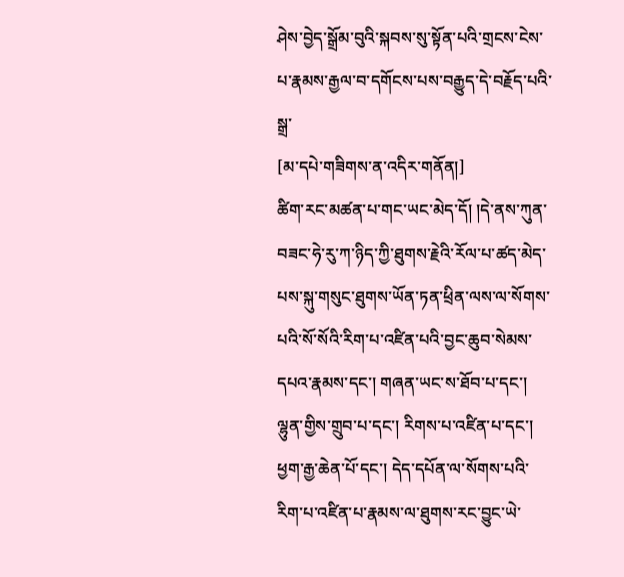ཤེས་བྱེད་སྒྲོམ་བུའི་སྐབས་སུ་སྟོན་པའི་གྲངས་ངེས་པ་རྣམས་རྒྱལ་བ་དགོངས་པས་བརྒྱུད་དེ་བརྗོད་པའི་སྒྲ་
[མ་དཔེ་གཟིགས་ན་འདིར་གནོན།]
ཚིག་རང་མཚན་པ་གང་ཡང་མེད་དོ། །དེ་ནས་ཀུན་བཟང་ཧེ་རུ་ཀ་ཉིད་ཀྱི་ཐུགས་རྗེའི་རོལ་པ་ཚད་མེད་པས་སྐུ་གསུང་ཐུགས་ཡོན་ཏན་ཕྲིན་ལས་ལ་སོགས་པའི་སོ་སོའི་རིག་པ་འཛིན་པའི་བྱང་ཆུབ་སེམས་དཔའ་རྣམས་དང་། གཞན་ཡང་ས་ཐོབ་པ་དང་། ལྷུན་གྱིས་གྲུབ་པ་དང་། རིགས་པ་འཛིན་པ་དང་། ཕྱག་རྒྱ་ཆེན་པོ་དང་། དེད་དཔོན་ལ་སོགས་པའི་རིག་པ་འཛིན་པ་རྣམས་ལ་ཐུགས་རང་བྱུང་ཡེ་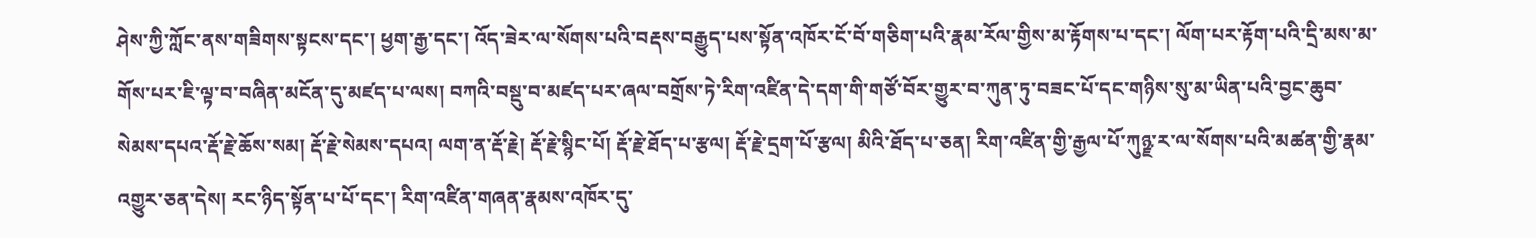ཤེས་ཀྱི་ཀློང་ནས་གཟིགས་སྟངས་དང་། ཕྱག་རྒྱ་དང་། འོད་ཟེར་ལ་སོགས་པའི་བརྡས་བརྒྱུད་པས་སྟོན་འཁོར་ངོ་བོ་གཅིག་པའི་རྣམ་རོལ་གྱིས་མ་རྟོགས་པ་དང་། ལོག་པར་རྟོག་པའི་དྲི་མས་མ་གོས་པར་ཇི་ལྟ་བ་བཞིན་མངོན་དུ་མཛད་པ་ལས། བཀའི་བསྡུ་བ་མཛད་པར་ཞལ་བགྲོས་ཏེ་རིག་འཛིན་དེ་དག་གི་གཙོ་བོར་གྱུར་བ་ཀུན་ཏུ་བཟང་པོ་དང་གཉིས་སུ་མ་ཡིན་པའི་བྱང་ཆུབ་སེམས་དཔའ་རྡོ་རྗེ་ཆོས་སམ། རྡོ་རྗེ་སེམས་དཔའ། ལག་ན་རྡོ་རྗེ། རྡོ་རྗེ་སྙིང་པོ། རྡོ་རྗེ་ཐོད་པ་རྩལ། རྡོ་རྗེ་དྲག་པོ་རྩལ། མིའི་ཐོད་པ་ཅན། རིག་འཛིན་གྱི་རྒྱལ་པོ་ཀུཉྫ་ར་ལ་སོགས་པའི་མཚན་གྱི་རྣམ་འགྱུར་ཅན་དེས། རང་ཉིད་སྟོན་པ་པོ་དང་། རིག་འཛིན་གཞན་རྣམས་འཁོར་དུ་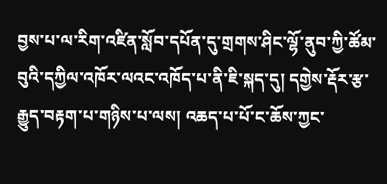བྱས་པ་ལ་རིག་འཛིན་སློབ་དཔོན་དུ་གྲགས་ཤིང་ལྷོ་ནུབ་ཀྱི་ཚོམ་བུའི་དཀྱིལ་འཁོར་ལའང་འཁོད་པ་ནི་ཇི་སྐད་དུ། དགྱེས་རྡོར་རྩ་རྒྱུད་བརྟག་པ་གཉིས་པ་ལས། འཆད་པ་པོ་ང་ཆོས་ཀྱང་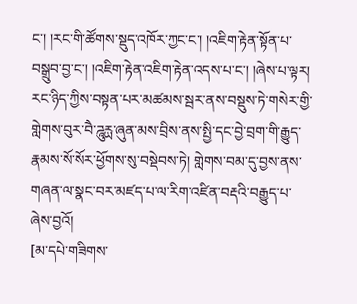ང་། །རང་གི་ཚོགས་སྡུད་འཁོར་ཀྱང་ང་། །འཇིག་རྟེན་སྟོན་པ་བསྒྲུབ་བྱ་ང་། །འཇིག་རྟེན་འཇིག་རྟེན་འདས་པ་ང་། །ཞེས་པ་ལྟར། རང་ཉིད་ཀྱིས་བསྟན་པར་མཚམས་སྦར་ནས་བསྡུས་ཏེ་གསེར་གྱི་གླེགས་བུར་བཻ་ཌཱུརྻ་ཞུན་མས་བྲིས་ནས་སྤྱི་དང་བྱེ་བྲག་གི་རྒྱུད་རྣམས་སོ་སོར་ཕྱོགས་སུ་བསྡེབས་ཏེ། གླེགས་བམ་དུ་བྱས་ནས་གཞན་ལ་སྣང་བར་མཛད་པ་ལ་རིག་འཛིན་བརྡའི་བརྒྱུད་པ་ཞེས་བྱའོ།
[མ་དཔེ་གཟིགས་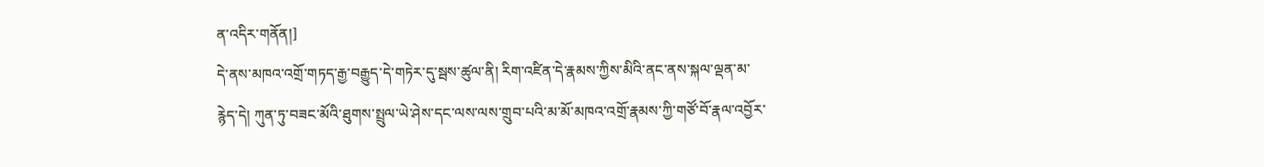ན་འདིར་གནོན།]
དེ་ནས་མཁའ་འགྲོ་གཏད་རྒྱ་བརྒྱུད་དེ་གཏེར་དུ་སྦས་ཚུལ་ནི། རིག་འཛིན་དེ་རྣམས་ཀྱིས་མིའི་ནང་ནས་སྐལ་ལྡན་མ་རྙེད་དེ། ཀུན་ཏུ་བཟང་མོའི་ཐུགས་སྤྲུལ་ཡེ་ཤེས་དང་ལས་ལས་གྲུབ་པའི་མ་མོ་མཁའ་འགྲོ་རྣམས་ཀྱི་གཙོ་བོ་རྣལ་འབྱོར་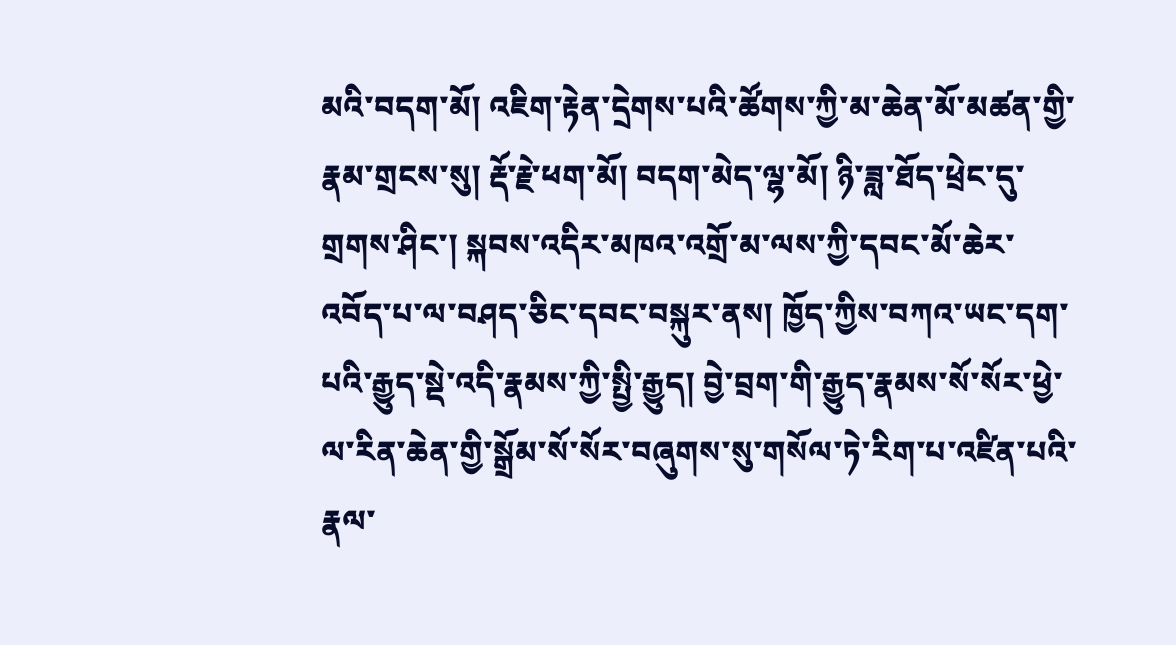མའི་བདག་མོ། འཇིག་རྟེན་དྲེགས་པའི་ཚོགས་ཀྱི་མ་ཆེན་མོ་མཚན་གྱི་རྣམ་གྲངས་སུ། རྡོ་རྗེ་ཕག་མོ། བདག་མེད་ལྷ་མོ། ཉི་ཟླ་ཐོད་ཕྲེང་དུ་གྲགས་ཤིང་། སྐབས་འདིར་མཁའ་འགྲོ་མ་ལས་ཀྱི་དབང་མོ་ཆེར་འབོད་པ་ལ་བཤད་ཅིང་དབང་བསྐུར་ནས། ཁྱོད་ཀྱིས་བཀའ་ཡང་དག་པའི་རྒྱུད་སྡེ་འདི་རྣམས་ཀྱི་སྤྱི་རྒྱུད། བྱེ་བྲག་གི་རྒྱུད་རྣམས་སོ་སོར་ཕྱེ་ལ་རིན་ཆེན་གྱི་སྒྲོམ་སོ་སོར་བཞུགས་སུ་གསོལ་ཏེ་རིག་པ་འཛིན་པའི་རྣལ་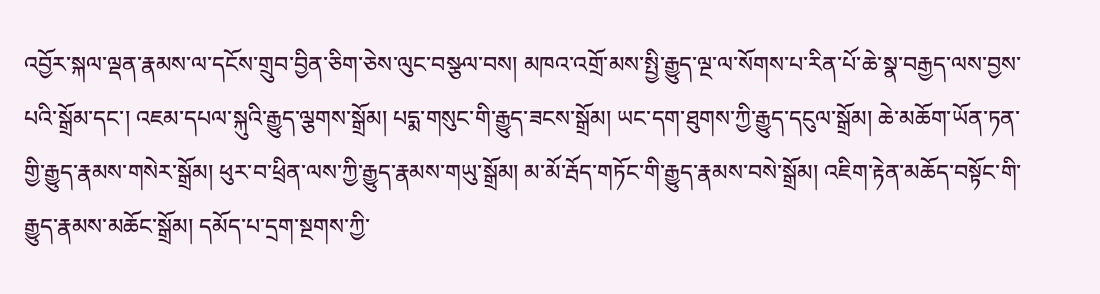འབྱོར་སྐལ་ལྡན་རྣམས་ལ་དངོས་གྲུབ་བྱིན་ཅིག་ཅེས་ལུང་བསྩལ་བས། མཁའ་འགྲོ་མས་སྤྱི་རྒྱུད་ལྔ་ལ་སོགས་པ་རིན་པོ་ཆེ་སྣ་བརྒྱད་ལས་བྱས་པའི་སྒྲོམ་དང་། འཇམ་དཔལ་སྐུའི་རྒྱུད་ལྕགས་སྒྲོམ། པདྨ་གསུང་གི་རྒྱུད་ཟངས་སྒྲོམ། ཡང་དག་ཐུགས་ཀྱི་རྒྱུད་དངུལ་སྒྲོམ། ཆེ་མཆོག་ཡོན་ཏན་གྱི་རྒྱུད་རྣམས་གསེར་སྒྲོམ། ཕུར་བ་ཕྲིན་ལས་ཀྱི་རྒྱུད་རྣམས་གཡུ་སྒྲོམ། མ་མོ་རྦོད་གཏོང་གི་རྒྱུད་རྣམས་བསེ་སྒྲོམ། འཇིག་རྟེན་མཆོད་བསྟོང་གི་རྒྱུད་རྣམས་མཆོང་སྒྲོམ། དམོད་པ་དྲག་སྔགས་ཀྱི་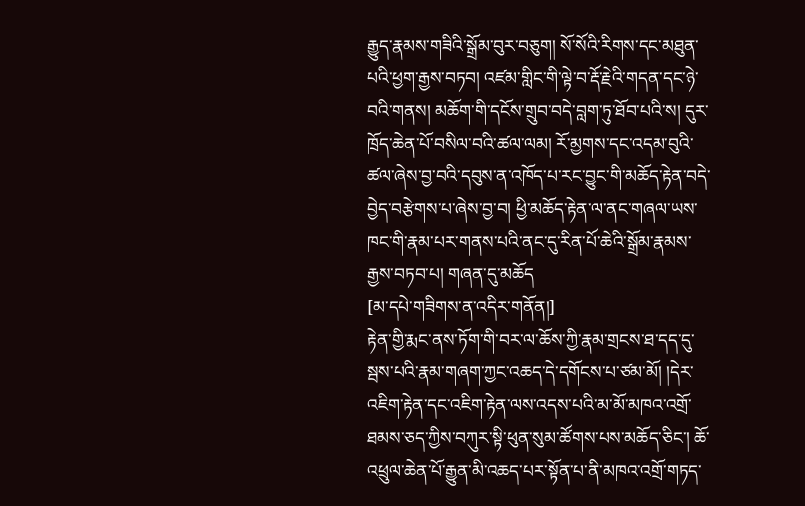རྒྱུད་རྣམས་གཟིའི་སྒྲོམ་བུར་བཅུག། སོ་སོའི་རིགས་དང་མཐུན་པའི་ཕྱག་རྒྱས་བཏབ། འཛམ་གླིང་གི་ལྟེ་བ་རྡོ་རྗེའི་གདན་དང་ཉེ་བའི་གནས། མཆོག་གི་དངོས་གྲུབ་བདེ་བླག་ཏུ་ཐོབ་པའི་ས། དུར་ཁྲོད་ཆེན་པོ་བསིལ་བའི་ཚལ་ལམ། རོ་མྱགས་དང་འདམ་བུའི་ཚལ་ཞེས་བྱ་བའི་དབུས་ན་འཁོད་པ་རང་བྱུང་གི་མཆོད་རྟེན་བདེ་བྱེད་བརྩེགས་པ་ཞེས་བྱ་བ། ཕྱི་མཆོད་རྟེན་ལ་ནང་གཞལ་ཡས་ཁང་གི་རྣམ་པར་གནས་པའི་ནང་དུ་རིན་པོ་ཆེའི་སྒྲོམ་རྣམས་རྒྱས་བཏབ་པ། གཞན་དུ་མཆོད
[མ་དཔེ་གཟིགས་ན་འདིར་གནོན།]
རྟེན་གྱི་རྨང་ནས་ཏོག་གི་བར་ལ་ཆོས་ཀྱི་རྣམ་གྲངས་ཐ་དད་དུ་སྦས་པའི་རྣམ་གཞག་ཀྱང་འཆད་དེ་དགོངས་པ་ཙམ་མོ། །དེར་འཇིག་རྟེན་དང་འཇིག་རྟེན་ལས་འདས་པའི་མ་མོ་མཁའ་འགྲོ་ཐམས་ཅད་ཀྱིས་བཀུར་སྟི་ཕུན་སུམ་ཚོགས་པས་མཆོད་ཅིང་། ཆོ་འཕྲུལ་ཆེན་པོ་རྒྱུན་མི་འཆད་པར་སྟོན་པ་ནི་མཁའ་འགྲོ་གཏད་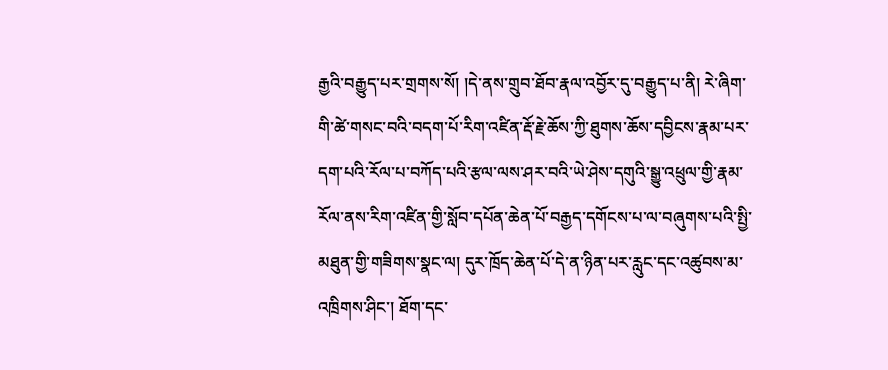རྒྱའི་བརྒྱུད་པར་གྲགས་སོ། །དེ་ནས་གྲུབ་ཐོབ་རྣལ་འབྱོར་དུ་བརྒྱུད་པ་ནི། རེ་ཞིག་གི་ཚེ་གསང་བའི་བདག་པོ་རིག་འཛིན་རྡོ་རྗེ་ཆོས་ཀྱི་ཐུགས་ཆོས་དབྱིངས་རྣམ་པར་དག་པའི་རོལ་པ་བཀོད་པའི་རྩལ་ལས་ཤར་བའི་ཡེ་ཤེས་དགུའི་སྒྱུ་འཕྲུལ་གྱི་རྣམ་རོལ་ནས་རིག་འཛིན་གྱི་སློབ་དཔོན་ཆེན་པོ་བརྒྱད་དགོངས་པ་ལ་བཞུགས་པའི་སྤྱི་མཐུན་གྱི་གཟིགས་སྣང་ལ། དུར་ཁྲོད་ཆེན་པོ་དེ་ན་ཉིན་པར་རླུང་དང་འཚུབས་མ་འཁྲིགས་ཤིང་། ཐོག་དང་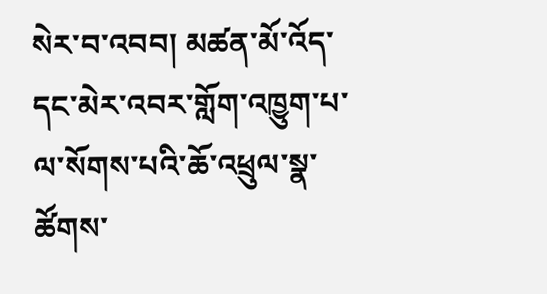སེར་བ་འབབ། མཚན་མོ་འོད་དང་མེར་འབར་གློག་འཁྱུག་པ་ལ་སོགས་པའི་ཆོ་འཕྲུལ་སྣ་ཚོགས་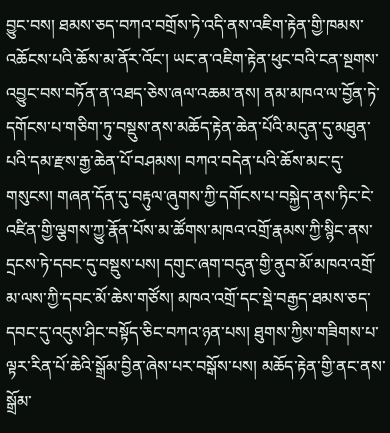བྱུང་བས། ཐམས་ཅད་བཀའ་བགྲོས་ཏེ་འདི་ནས་འཇིག་རྟེན་གྱི་ཁམས་འཆོངས་པའི་ཆོས་མ་ནོར་འོང་། ཡང་ན་འཇིག་རྟེན་ཕུང་བའི་ངན་སྔགས་འབྱུང་བས་བཏོན་ན་འཐད་ཅེས་ཞལ་འཆམ་ནས། ནམ་མཁའ་ལ་བྱོན་ཏེ་དགོངས་པ་གཅིག་ཏུ་བསྡུས་ནས་མཆོད་རྟེན་ཆེན་པོའི་མདུན་དུ་མཐུན་པའི་དམ་རྫས་རྒྱ་ཆེན་པོ་བཤམས། བཀའ་བདེན་པའི་ཆོས་མང་དུ་གསུངས། གཞན་དོན་དུ་བརྟུལ་ཞུགས་ཀྱི་དགོངས་པ་བསྐྱེད་ནས་ཏིང་ངེ་འཛིན་གྱི་ལྕགས་ཀྱུ་རྣོན་པོས་མ་ཚོགས་མཁའ་འགྲོ་རྣམས་ཀྱི་སྙིང་ནས་དྲངས་ཏེ་དབང་དུ་བསྡུས་པས། དགུང་ཞག་བདུན་གྱི་ནུབ་མོ་མཁའ་འགྲོ་མ་ལས་ཀྱི་དབང་མོ་ཆེས་གཙོས། མཁའ་འགྲོ་དང་སྡེ་བརྒྱད་ཐམས་ཅད་དབང་དུ་འདུས་ཤིང་བསྟོད་ཅིང་བཀའ་ཉན་པས། ཐུགས་ཀྱིས་གཟིགས་པ་ལྟར་རིན་པོ་ཆེའི་སྒྲོམ་བྱིན་ཞེས་པར་བསྒོས་པས། མཆོད་རྟེན་གྱི་ནང་ནས་སྒྲོམ་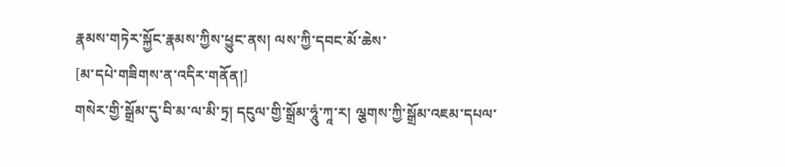རྣམས་གཏེར་སྐྱོང་རྣམས་ཀྱིས་ཕྱུང་ནས། ལས་ཀྱི་དབང་མོ་ཆེས་
[མ་དཔེ་གཟིགས་ན་འདིར་གནོན།]
གསེར་གྱི་སྒྲོམ་དུ་བི་མ་ལ་མི་ཏྲ། དངུལ་གྱི་སྒྲོམ་ཧཱུཾ་ཀཱ་ར། ལྕགས་ཀྱི་སྒྲོམ་འཇམ་དཔལ་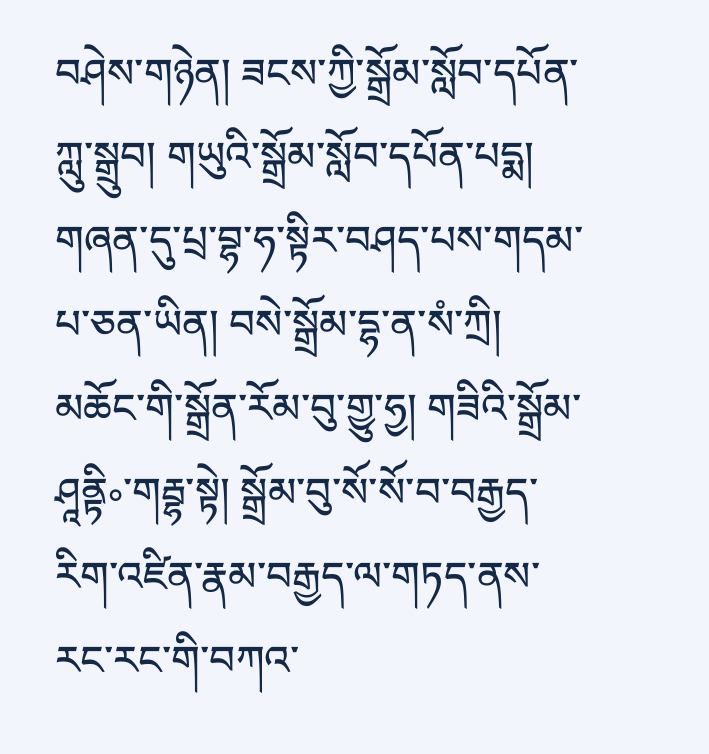བཤེས་གཉེན། ཟངས་ཀྱི་སྒྲོམ་སློབ་དཔོན་ཀླུ་སྒྲུབ། གཡུའི་སྒྲོམ་སློབ་དཔོན་པདྨ། གཞན་དུ་པྲ་བྷ་ཧ་སྟིར་བཤད་པས་གདམ་པ་ཅན་ཡིན། བསེ་སྒྲོམ་དྷ་ན་སཾ་ཀྲི། མཆོང་གི་སྒྲོན་རོམ་བུ་གྱུ་ཧྱ། གཟིའི་སྒྲོམ་ཤཱནྟི༚་གརྦྷ་སྟེ། སྒྲོམ་བུ་སོ་སོ་བ་བརྒྱད་རིག་འཛིན་རྣམ་བརྒྱད་ལ་གཏད་ནས་རང་རང་གི་བཀའ་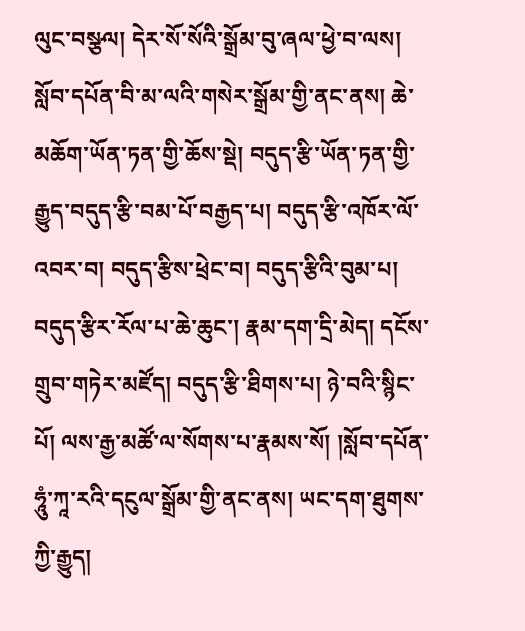ལུང་བསྩལ། དེར་སོ་སོའི་སྒྲོམ་བུ་ཞལ་ཕྱེ་བ་ལས། སློབ་དཔོན་བི་མ་ལའི་གསེར་སྒྲོམ་གྱི་ནང་ནས། ཆེ་མཆོག་ཡོན་ཏན་གྱི་ཆོས་སྡེ། བདུད་རྩི་ཡོན་ཏན་གྱི་རྒྱུད་བདུད་རྩི་བམ་པོ་བརྒྱད་པ། བདུད་རྩི་འཁོར་ལོ་འབར་བ། བདུད་རྩིས་ཕྲེང་བ། བདུད་རྩིའི་བུམ་པ། བདུད་རྩིར་རོལ་པ་ཆེ་ཆུང་། རྣམ་དག་དྲི་མེད། དངོས་གྲུབ་གཏེར་མཛོད། བདུད་རྩི་ཐིགས་པ། ཉེ་བའི་སྙིང་པོ། ལས་རྒྱ་མཚོ་ལ་སོགས་པ་རྣམས་སོ། །སློབ་དཔོན་ཧཱུཾ་ཀཱ་རའི་དངུལ་སྒྲོམ་གྱི་ནང་ནས། ཡང་དག་ཐུགས་ཀྱི་རྒྱུད།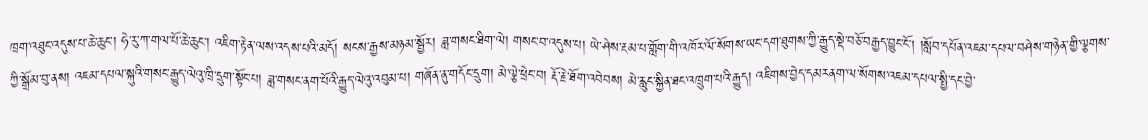ཁྲག་འཐུང་འདུས་པ་ཆེ་ཆུང་། ཧེ་རུ་ཀ་གལ་པོ་ཆེ་ཆུང་། འཇིག་རྟེན་ལས་འདས་པའི་མདོ། སངས་རྒྱས་མཉམ་སྦྱོར། ཟླ་གསང་ཐིག་ལེ། གསང་བ་འདུས་པ། ཡེ་ཤེས་རྔམ་པ་གློག་གི་འཁོར་ལོ་སོགས་ཡང་དག་ཐུགས་ཀྱི་རྒྱུད་སྡེ་བཅོ་བརྒྱད་བྱུང་ངོ། །སློབ་དཔོན་འཇམ་དཔལ་བཤེས་གཉེན་གྱི་ལྕགས་ཀྱི་སྒྲོམ་བུ་ནས། འཇམ་དཔལ་སྐུའི་གསང་རྒྱུད་ལེའུ་ཁྲི་དྲུག་སྟོང་པ། ཟླ་གསང་ནག་པོའི་རྒྱུད་ལེའུ་འབུམ་པ། གཞོན་ནུ་གདོང་དྲུག། མེ་ལྕེ་ཕྲེང་བ། རྡོ་རྗེ་ཐོག་འབེབས། མེ་རླུང་སྐྱིན་ཐང་འཁྲུག་པའི་རྒྱུད། འཇིགས་བྱེད་དམརནག་ལ་སོགས་འཇམ་དཔལ་སྤྱི་དང་བྱེ་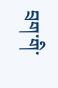བྲག་གི་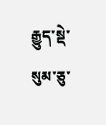རྒྱུད་སྡེ་སུམ་ཅུ་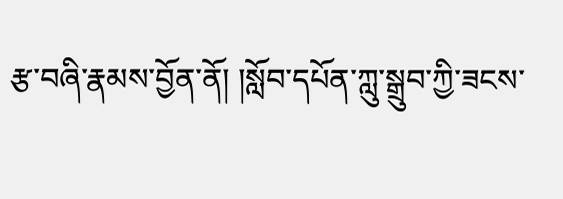རྩ་བཞི་རྣམས་བྱོན་ནོ། །སློབ་དཔོན་ཀླུ་སྒྲུབ་ཀྱི་ཟངས་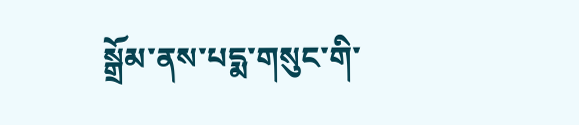སྒྲོམ་ནས་པདྨ་གསུང་གི་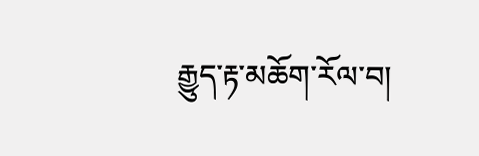རྒྱུད་རྟ་མཆོག་རོལ་བ།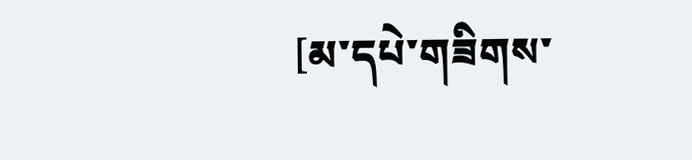[མ་དཔེ་གཟིགས་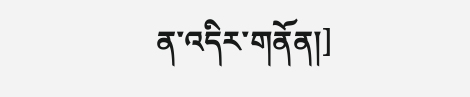ན་འདིར་གནོན།]